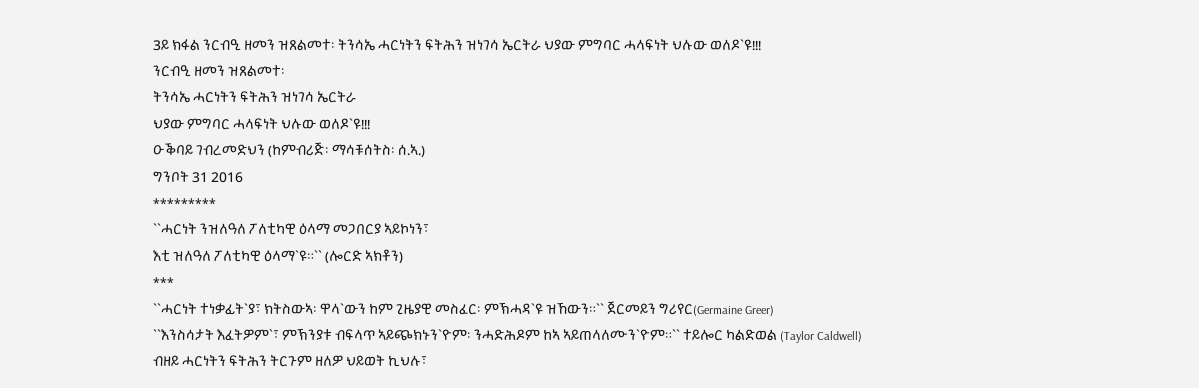3ይ ክፋል ንርብዒ ዘመን ዝጸልመተ፡ ትንሳኤ ሓርነትን ፍትሕን ዝነገሳ ኤርትራ ህያው ምግባር ሓላፍነት ህሉው ወለዶ`ዩ!!!
ንርብዒ ዘመን ዝጸልመተ፡
ትንሳኤ ሓርነትን ፍትሕን ዝነገሳ ኤርትራ
ህያው ምግባር ሓላፍነት ህሉው ወለዶ`ዩ!!!
ዑቕባይ ገብረመድህን (ከምብሪጅ፡ ማሳቹሰትስ፡ ሰ.ኣ.)
ግንቦት 31 2016
*********
``ሓርነት ንዝለዓለ ፖለቲካዊ ዕላማ መጋበርያ ኣይኮነን፣
እቲ ዝለዓለ ፖለቲካዊ ዕላማ`ዩ።`` (ሎርድ ኣክቶን)
***
``ሓርነት ተነቃፊት`ያ፣ ክትስውኣ፡ ዋላ`ውን ከም ጊዜያዊ መስፈር፡ ምኽሓዳ`ዩ ዝኸውን።`` ጀርመይን ግሪየር(Germaine Greer)
``እንስሳታት እፈትዎም`፣ ምኽንያቱ ብፍላጥ ኣይጭክኑን`ዮም፡ ንሓድሕዶም ከኣ ኣይጠላለሙን`ዮም።`` ተይሎር ካልድወል (Taylor Caldwell)
ብዘይ ሓርነትን ፍትሕን ትርጉም ዘለዎ ህይወት ኪህሉ፣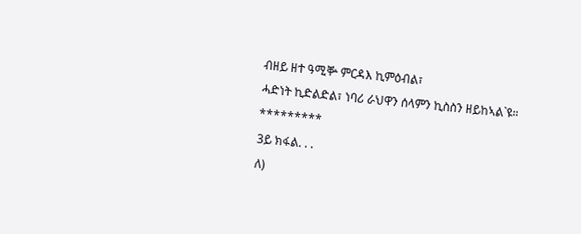ብዘይ ዘተ ዓሚቝ ምርዳእ ኪምዕብል፣
ሓድነት ኪድልድል፣ ነባሪ ራህዋን ሰላምን ኪስስን ዘይከኣል`ዩ።
*********
3ይ ክፋል. . .
ለ)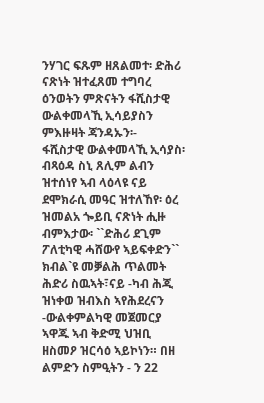ንሃገር ፍጹም ዘጸልመተ፡ ድሕሪ ናጽነት ዝተፈጸመ ተግባረ ዕንወትን ምጽናትን ፋሺስታዊ ውልቀመላኺ ኢሳይያስን ምእዙዛት ጃንዳኡን፡-
ፋሺስታዊ ውልቀመላኺ ኢሳያስ፡ ብጻዕዳ ስኒ ጸሊም ልብን ዝተሰነየ ኣብ ላዕላዩ ናይ ደሞክራሲ መዓር ዝተለኸየ፡ ዕረ ዝመልአ ጐይቢ ናጽነት ሒዙ ብምእታው፡ ``ድሕሪ ደጊም ፖለቲካዊ ሓሸውየ ኣይፍቀድን`` ክብል`ዩ መቓልሕ ጥልመት ሕድሪ ስዉኣት፣ናይ -ካብ ሕጂ ዝነቀወ ዝብእስ ኣየሕደረናን -ውልቀምልካዊ መጀመርያ ኣዋጁ ኣብ ቅድሚ ህዝቢ ዘስመዖ ዝርሳዕ ኣይኮነን። በዘ ልምድን ስምዒትን - ን 22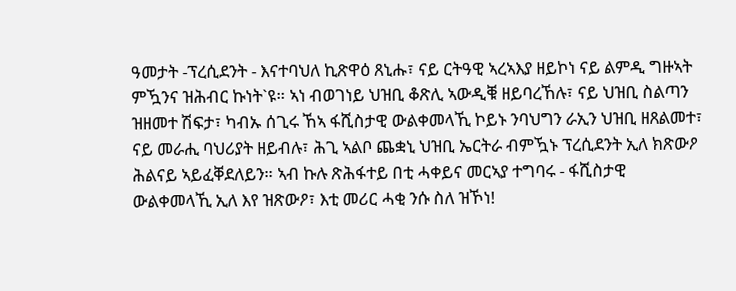ዓመታት -ፕረሲደንት - እናተባህለ ኪጽዋዕ ጸኒሑ፣ ናይ ርትዓዊ ኣረኣእያ ዘይኮነ ናይ ልምዲ ግዙኣት ምዃንና ዝሕብር ኩነት`ዩ። ኣነ ብወገነይ ህዝቢ ቆጽሊ ኣውዲቑ ዘይባረኸሉ፣ ናይ ህዝቢ ስልጣን ዝዘመተ ሽፍታ፣ ካብኡ ሰጊሩ ኸኣ ፋሺስታዊ ውልቀመላኺ ኮይኑ ንባህግን ራኢን ህዝቢ ዘጸልመተ፣ ናይ መራሒ ባህሪያት ዘይብሉ፣ ሕጊ ኣልቦ ጨቋኒ ህዝቢ ኤርትራ ብምዃኑ ፕረሲደንት ኢለ ክጽውዖ ሕልናይ ኣይፈቐደለይን። ኣብ ኩሉ ጽሕፋተይ በቲ ሓቀይና መርኣያ ተግባሩ - ፋሺስታዊ ውልቀመላኺ ኢለ እየ ዝጽውዖ፣ እቲ መሪር ሓቂ ንሱ ስለ ዝኾነ!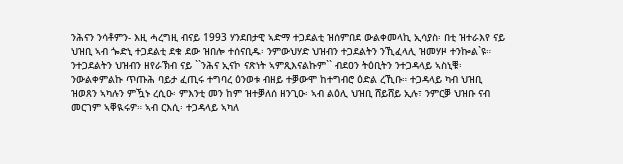ንሕናን ንሳቶምን- እዚ ሓረግዚ ብናይ 1993 ሃንደበታዊ ኣድማ ተጋደልቲ ዝሰምበደ ውልቀመላኪ ኢሳያስ፡ በቲ ዝተራእየ ናይ ህዝቢ ኣብ ጐድኒ ተጋደልቲ ደቁ ደው ዝበሎ ተሰናቢዱ፡ ንምውህሃድ ህዝብን ተጋደልትን ንኺፈላሊ ዝመሃዞ ተንኰል`ዩ። ንተጋደልትን ህዝብን ዘየራኽብ ናይ ``ንሕና ኢናኮ ናጽነት ኣምጺእናልኩም`` ብደዐን ትዕቢትን ንተጋዳላይ ኣስኒቑ፡ ንውልቀምልኩ ጥጡሕ ባይታ ፈጢሩ ተግባረ ዕንወቱ ብዘይ ተቓውሞ ከተግብሮ ዕድል ረኺቡ። ተጋዳላይ ካብ ህዝቢ ዝወጸን ኣካሉን ምዃኑ ረሲዑ፡ ምእንቲ መን ከም ዝተቓለሰ ዘንጊዑ፡ ኣብ ልዕሊ ህዝቢ ሸይሸይ ኢሉ፣ ንምርቓ ህዝቡ ናብ መርገም ኣቐዪሩዎ። ኣብ ርእሲ፡ ተጋዳላይ ኣካለ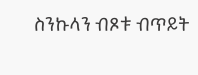ስንኩላን ብጾቱ ብጥይት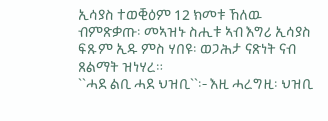ኢሳያስ ተወቒዕም 12 ክመቱ ኸለዉ ብምጽቃጡ፡ መኣዝኑ ስሒቱ ኣብ እግሪ ኢሳያስ ፍጹም ኢዱ ምስ ሃበዩ፡ ወጋሕታ ናጽነት ናብ ጸልማት ዝነሃረ።
``ሓደ ልቢ ሓደ ህዝቢ``፡- እዚ ሓረግዚ፡ ህዝቢ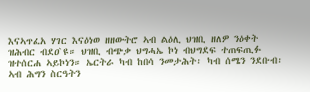እናኣጥፈአ ሃገር እናዕነወ ዘዘውትሮ ኣብ ልዕሊ ህዝቢ ዘለዎ ንዕቀት ዝሕብር ብደዐ`ዩ። ህዝቢ ብጭቃ ህግሓኤ ኮነ ብህግደፍ ተጠፍጢፉ ዝተሰርሐ ኣይኮነን። ኤርትራ ካብ ከበሳ ንመታሕት፡ ካብ ሰሜን ንደቡብ፡ ኣብ ሕግን ስርዓትን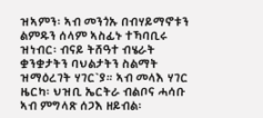ዝኣምን፡ ኣብ መንጎኡ በብሃይማኖቱን ልምዱን ሰላም ኣስፊኑ ተኻባቢሩ ዝነብር፡ ብናይ ትሸዓተ ብሄራት ቋንቋታትን ባህልታትን ስልማት ዝማዕረገት ሃገር`ያ። ኣብ መላእ ሃገር ዜርካ፡ ህዝቢ ኤርትራ ብልቦና ሓሳቡ ኣብ ምግላጽ ሰጋእ ዘይብል፡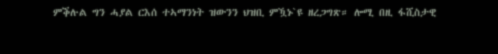ምቕሉል ግን ሓያል ርእሰ ተኣማንነት ዝውንን ህዝቢ ምዃኑ`ዩ ዘረጋግጽ። ሎሚ በዚ ፋሺስታዊ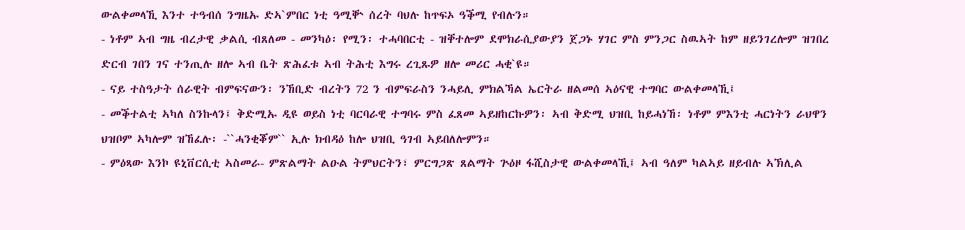ውልቀመላኺ እንተ ተዓብሰ ንግዜኡ ድኣ`ምበር ነቲ ዓሚቝ ሰረት ባህሉ ከጥፍኦ ዓቕሚ የብሉን።
- ነቶም ኣብ ግዜ ብረታዊ ቃልሲ ብጸለመ - መንካዕ፡ የሚን፡ ተሓባበርቲ - ዝቐተሎም ደሞክራሲያውያን ጀጋኑ ሃገር ምስ ምንጋር ስዉኣት ከም ዘይንገረሎም ዝገበረ ድርብ ገበን ገና ተንጢሉ ዘሎ ኣብ ቤት ጽሕፈቱ ኣብ ትሕቲ እግሩ ረጊጹዎ ዘሎ መሪር ሓቂ`ዩ።
- ናይ ተስዓታት ሰራዊት ብምፍናውን፡ ንኸቢድ ብረትን 72 ን ብምፍራስን ንሓይሊ ምክልኻል ኤርትራ ዘልመሰ ኣዕናዊ ተግባር ውልቀመላኺ፤
- መቕተልቲ ኣካለ ስንኩላን፤ ቅድሚኡ ዲዩ ወይስ ነቲ ባርባራዊ ተግባሩ ምስ ፈጸመ ኣይዘከርኩዎን፡ ኣብ ቅድሚ ህዝቢ ከይሓነኸ፡ ነቶም ምእንቲ ሓርነትን ራህዋን ህዝቦም ኣካሎም ዝኸፈሉ፡ -``ሓንቂቖም`` ኢሉ ክብዳዕ ከሎ ህዝቢ ዓገብ ኣይበለሎምን።
- ምዕጻው እንኮ ዩኒቨርሲቲ ኣስመራ- ምጽልማት ልዑል ትምህርትን፣ ምርግጋጽ ጸልማት ጕዕዞ ፋሺስታዊ ውልቀመላኺ፤ ኣብ ዓለም ካልኣይ ዘይብሉ ኣኽሊል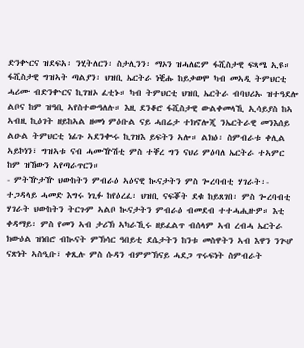ድንቍርና ዝደፍአ፡ ንሂትለርን፡ ስታሊንን፡ ማኦን ዝሓለፎም ፋሺስታዊ ፍጻሜ ኢዩ። ፋሺስታዊ ግዝኣት ጣልያን፡ ህዝቢ ኤርትራ ነቒሑ ከይቃወሞ ካብ መኣዲ ትምህርቲ ሓሪሙ ብድንቍርና ኪገዝኦ ፈቲኑ። ካብ ትምህርቲ ህዝቢ ኤርትራ ብባህሪኡ ዝተዓደሎ ልቦና ከም ዝዓቢ ኣየስተውዓለሉ። እዚ ደንቆሮ ፋሺስታዊ ውልቀመላኺ ኢሳይያስ ከኣ ኣብዚ ኪዕገት ዘይከኣል ዘመነ ምዕቡል ናይ ሓበሬታ ተክኖሎጂ ንኤርትራዊ መንእሰይ ልዑል ትምህርቲ ነፊጉ ኣደንቊሩ ኪገዝእ ይፍትን ኣሎ። ልክዕ፡ ስምብራቱ ቀሊል ኣይኮነን፣ ግዝኣቱ ናብ ሓሙዅሽቲ ምስ ተቐረ ግን ናህሪ ምዕባለ ኤርትራ ተኣምር ከም ዝኸውን ኣየጣራጥርን።
- ምትዅታዅ ህውከትን ምብራዕ ኣዕናዊ ኲናታትን ምስ ጐረባብቲ ሃገራት፡- ተጋዳላይ ሓመድ እግሩ ነጊፉ ከየዕረፈ፡ ህዝቢ ናፍቖት ደቁ ከይጸገበ፡ ምስ ጐረባብቲ ሃገራት ህውከትን ትርጉም ኣልቦ ኲናታትን ምብራዕ ብመደብ ተተሓሒዙዎ። እቲ ቀዳማይ፡ ምስ የመን ኣብ ታሪኽ ኣካራኺሩ ዘይፈልጥ ብሰላም ኣብ ረብሓ ኤርትራ ክውዕል ዝነበሮ ብኲናት ምኽሳር ዓበይቲ ደሴታትን ከንቱ መስዋትን ኣብ እዋን ንጕሆ ናጽነት ኣስዒቡ፣ ቀጺሉ ምስ ሱዳን ብምምኽናይ ሓደጋ ጥሩፍነት ስምብራት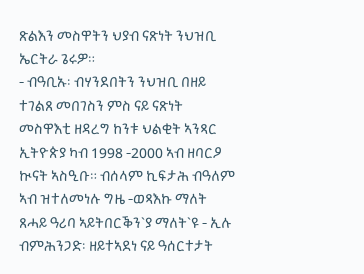ጽልእን መስዋትን ህያብ ናጽነት ንህዝቢ ኤርትራ ጌሩዎ።
- ብዓቢኡ፡ ብሃንደበትን ንህዝቢ በዘይ ተገልጸ መበገስን ምስ ናይ ናጽነት መስዋእቲ ዘዳረግ ከንቱ ህልቂት ኣንጻር ኢትዮጵያ ካብ 1998 -2000 ኣብ ዘባርዖ ኲናት ኣስዒቡ። ብሰላም ኪፍታሕ ብዓለም ኣብ ዝተለመነሉ ግዜ -ወጻእኩ ማለት ጸሓይ ዓሪባ ኣይትበርቕን`ያ ማለት`ዩ - ኢሉ ብምሕንጋድ፡ ዘይተኣደነ ናይ ዓሰርተታት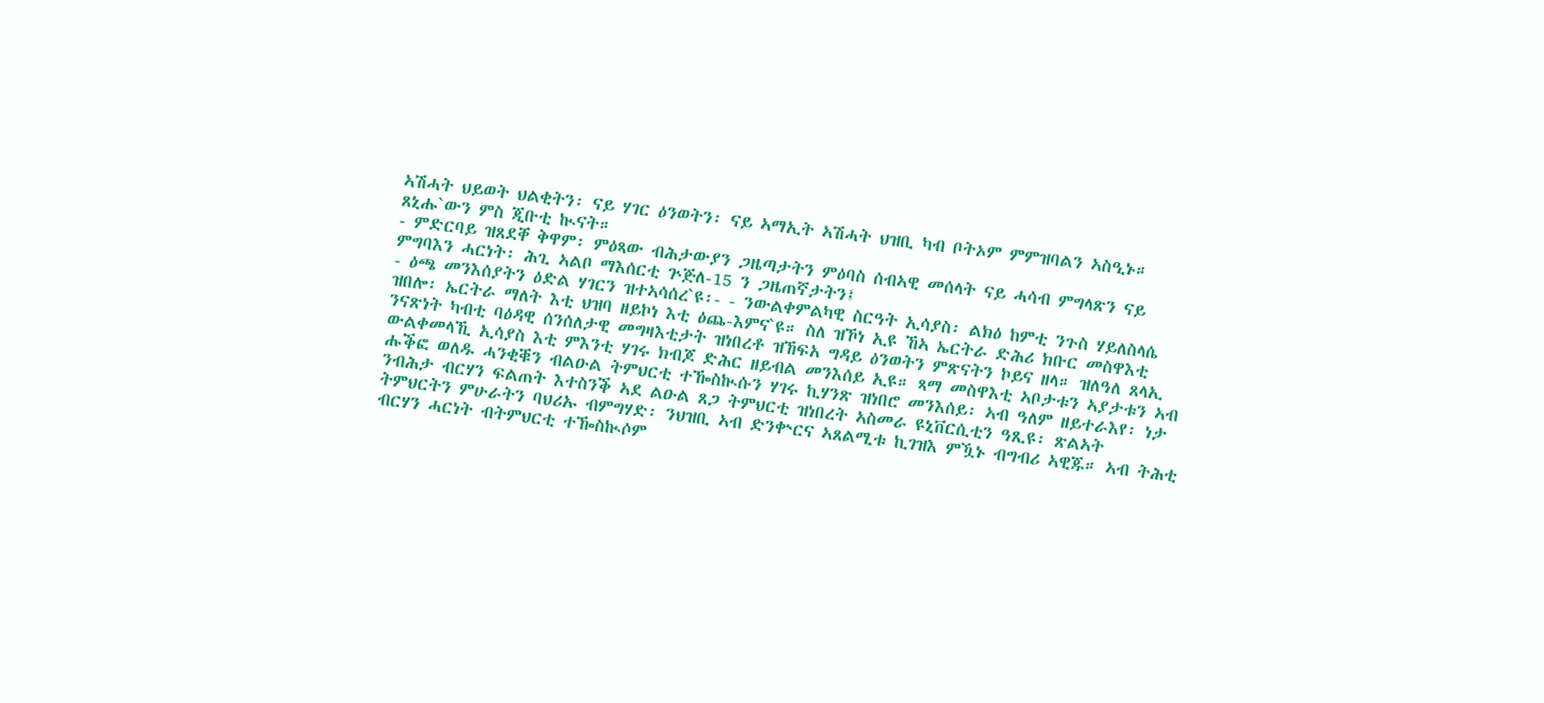ኣሽሓት ህይወት ህልቂትን፡ ናይ ሃገር ዕንወትን፡ ናይ ኣማኢት ኣሽሓት ህዝቢ ካብ ቦትኦም ምምዝባልን ኣስዒኑ። ጸኒሑ`ውን ምስ ጂቡቲ ኲናት።
- ምድርባይ ዝጸደቐ ቅዋም፡ ምዕጻው ብሕታውያን ጋዜጣታትን ምዕባስ ሰብኣዊ መሰላት ናይ ሓሳብ ምግላጽን ናይ ምግባእን ሓርነት፡ ሕጊ ኣልቦ ማእሰርቲ ጕጅለ-15 ን ጋዜጠኛታትን፤
- ዕጫ መንእሰያትን ዕድል ሃገርን ዝተኣሳሰረ`ዩ፡- - ንውልቀምልካዊ ስርዓት ኢሳያስ፡ ልክዕ ከምቲ ንጉስ ሃይለስላሴ ዝበሎ፡ ኤርትራ ማለት እቲ ህዝባ ዘይኮነ እቲ ዕጨ-እምና`ዩ። ስለ ዝኾነ ኢዩ ኸኣ ኤርትራ ድሕሪ ክቡር መስዋእቲ ንናጽነት ካብቲ ባዕዳዊ ሰንሰለታዊ መግዛእቲታት ዝነበረቶ ዝኸፍአ ግዳይ ዕንወትን ምጽናትን ኮይና ዘላ። ዝለዓለ ጸላኢ ውልቀመላኺ ኢሳያስ እቲ ምእንቲ ሃገሩ ክብጆ ድሕር ዘይብል መንእሰይ ኢዩ። ጻማ መስዋእቲ ኣቦታቱን ኣያታቱን ኣብ ሑቕፎ ወለዱ ሓንቂቑን ብልዑል ትምህርቲ ተዀስኲሱን ሃገሩ ኪሃንጽ ዝነበሮ መንእሰይ፡ ኣብ ዓለም ዘይተራእየ፡ ነታ ንብሕታ ብርሃን ፍልጠት እተስንቕ ኣደ ልዑል ጸጋ ትምህርቲ ዝነበረት ኣስመራ ዩኒቨርሲቲን ዓጺዩ፡ ጽልኣት ትምህርትን ምሁራትን ባህሪኡ ብምግሃድ፡ ንህዝቢ ኣብ ድንቍርና ኣጸልሚቱ ኪገዝእ ምዃኑ ብግብሪ ኣዊጁ። ኣብ ትሕቲ ብርሃን ሓርነት ብትምህርቲ ተዀስኲሶም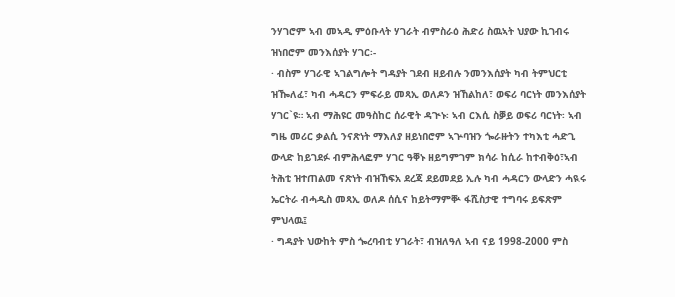ንሃገሮም ኣብ መኣዲ ምዕቡላት ሃገራት ብምስራዕ ሕድሪ ስዉኣት ህያው ኪገብሩ ዝነበሮም መንእሰያት ሃገር፡-
· ብስም ሃገራዊ ኣገልግሎት ግዳያት ገደብ ዘይብሉ ንመንእሰያት ካብ ትምህርቲ ዝዀለፈ፣ ካብ ሓዳርን ምፍራይ መጻኢ ወለዶን ዝኸልከለ፣ ወፍሪ ባርነት መንእሰያት ሃገር`ዩ። ኣብ ማሕዩር መዓስከር ሰራዊት ዳጒኑ፡ ኣብ ርእሲ ስቓይ ወፍሪ ባርነት፡ ኣብ ግዜ መሪር ቃልሲ ንናጽነት ማእለያ ዘይነበሮም ኣጕባዝን ጐራዙትን ተካእቲ ሓድጊ ውላድ ከይገደፉ ብምሕላፎም ሃገር ዓቐኑ ዘይግምገም ክሳራ ከሲራ ከተብቅዕ፣ኣብ ትሕቲ ዝተጠልመ ናጽነት ብዝኸፍአ ደረጃ ደይመደይ ኢሉ ካብ ሓዳርን ውላድን ሓዪሩ ኤርትራ ብሓዲስ መጻኢ ወለዶ ሰሲና ከይትማምቝ ፋሺስታዊ ተግባሩ ይፍጽም ምህላዉ፤
· ግዳያት ህውከት ምስ ጐረባብቲ ሃገራት፣ ብዝለዓለ ኣብ ናይ 1998-2000 ምስ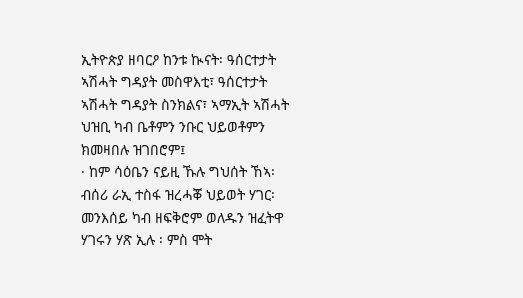ኢትዮጵያ ዘባርዖ ከንቱ ኲናት፡ ዓሰርተታት ኣሽሓት ግዳያት መስዋእቲ፣ ዓሰርተታት ኣሽሓት ግዳያት ስንክልና፣ ኣማኢት ኣሽሓት ህዝቢ ካብ ቤቶምን ንቡር ህይወቶምን ክመዛበሉ ዝገበሮም፤
· ከም ሳዕቤን ናይዚ ኹሉ ግህሰት ኸኣ፡ ብሰሪ ራኢ ተስፋ ዝረሓቖ ህይወት ሃገር፡ መንእሰይ ካብ ዘፍቅሮም ወለዱን ዝፈትዋ ሃገሩን ሃጽ ኢሉ ፡ ምስ ሞት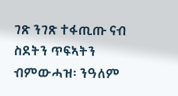ገጽ ንገጽ ተፋጢጡ ናብ ስደትን ጥፍኣትን ብምውሓዝ፡ ንዓለም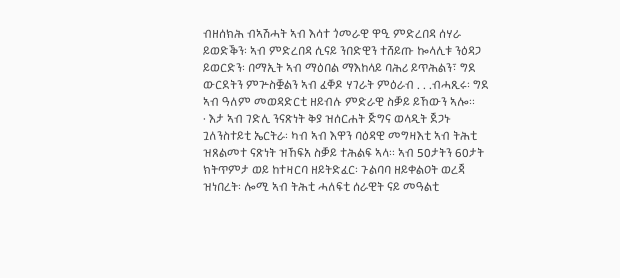ብዘሰክሕ ብኣሽሓት ኣብ እሳተ ጎመራዊ ዋዒ ምድረበዳ ሰሃራ ይወድቕን፡ ኣብ ምድረበዳ ሲናይ ንበድዊን ተሸይጡ ኰላሊቱ ንዕዳጋ ይወርድን፡ በማኢት ኣብ ማዕበል ማእከላይ ባሕሪ ይጥሕልን፣ ግደ ውርደትን ምጕስቛልን ኣብ ፈቐዶ ሃገራት ምዕራብ . . .ብሓጺሩ፡ ግደ ኣብ ዓለም መወዳድርቲ ዘይብሉ ምድራዊ ስቓይ ይኸውን ኣሎ።
· እታ ኣብ ገድሊ ንናጽነት ቅያ ዝሰርሐት ጅግና ወላዲት ጀጋኑ ጓለንስተይቲ ኤርትራ፡ ካብ ኣብ እዋን ባዕዳዊ መግዛእቲ ኣብ ትሕቲ ዝጸልመተ ናጽነት ዝኸፍአ ስቓይ ተሕልፍ ኣላ። ኣብ 50ታትን 60ታት ክትጥምታ ወይ ከተዛርባ ዘይትድፈር፡ ጉልባባ ዘይቀልዐት ወረጃ ዝነበረት፡ ሎሚ ኣብ ትሕቲ ሓለፍቲ ሰራዊት ናይ መዓልቲ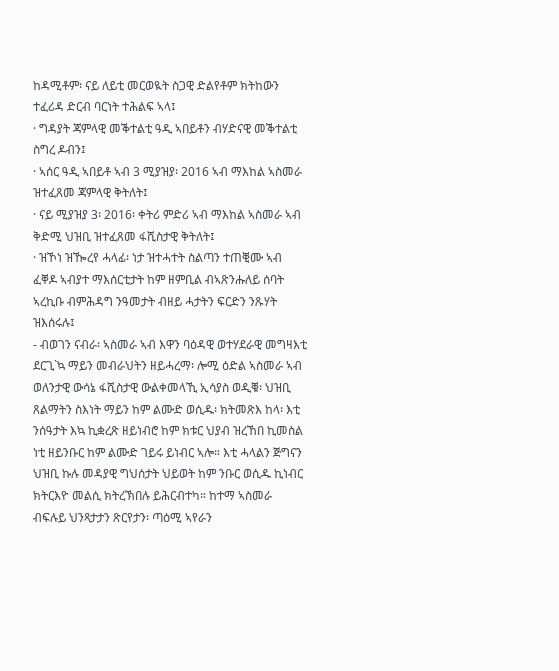ከዳሚቶም፡ ናይ ለይቲ መርወዪት ስጋዊ ድልየቶም ክትከውን ተፈሪዳ ድርብ ባርነት ተሕልፍ ኣላ፤
· ግዳያት ጃምላዊ መቕተልቲ ዓዲ ኣበይቶን ብሃድናዊ መቕተልቲ ስግረ ዶብን፤
· ኣሰር ዓዲ ኣበይቶ ኣብ 3 ሚያዝያ፡ 2016 ኣብ ማእከል ኣስመራ ዝተፈጸመ ጃምላዊ ቅትለት፤
· ናይ ሚያዝያ 3፡ 2016፡ ቀትሪ ምድሪ ኣብ ማእከል ኣስመራ ኣብ ቅድሚ ህዝቢ ዝተፈጸመ ፋሺስታዊ ቅትለት፤
· ዝኾነ ዝዀረየ ሓላፊ፡ ነታ ዝተሓተት ስልጣን ተጠቒሙ ኣብ ፈቐዶ ኣብያተ ማእሰርቲታት ከም ዘምቢል ብኣጽንሑለይ ሰባት ኣረኪቡ ብምሕዳግ ንዓመታት ብዘይ ሓታትን ፍርድን ንጹሃት ዝእሰሩሉ፤
- ብወገን ናብራ፡ ኣስመራ ኣብ እዋን ባዕዳዊ ወተሃደራዊ መግዛእቲ ደርጊ`ኳ ማይን መብራህትን ዘይሓረማ፡ ሎሚ ዕድል ኣስመራ ኣብ ወለንታዊ ውሳኔ ፋሺስታዊ ውልቀመላኺ ኢሳያስ ወዲቑ፡ ህዝቢ ጸልማትን ስእነት ማይን ከም ልሙድ ወሲዱ፡ ክትመጽእ ከላ፡ እቲ ንሰዓታት እኳ ኪቋረጽ ዘይነብሮ ከም ክቱር ህያብ ዝረኸበ ኪመስል ነቲ ዘይንቡር ከም ልሙድ ገይሩ ይነብር ኣሎ። እቲ ሓላልን ጅግናን ህዝቢ ኩሉ መዳያዊ ግህሰታት ህይወት ከም ንቡር ወሲዱ ኪነብር ክትርእዮ መልሲ ክትረኽበሉ ይሕርብተካ። ከተማ ኣስመራ ብፍሉይ ህንጻታታን ጽርየታን፡ ጣዕሚ ኣየራን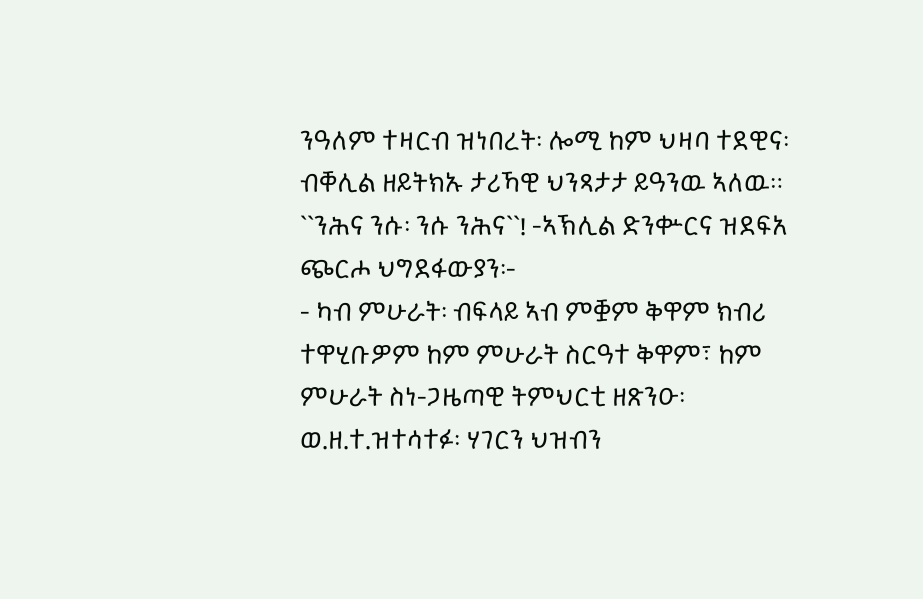ንዓለም ተዛርብ ዝነበረት፡ ሎሚ ከም ህዛባ ተደዊና፡ ብቐሊል ዘይትክኡ ታሪኻዊ ህንጻታታ ይዓንዉ ኣለዉ።
``ንሕና ንሱ፡ ንሱ ንሕና``! -ኣኽሊል ድንቍርና ዝደፍአ ጭርሖ ህግደፋውያን፡-
- ካብ ምሁራት፡ ብፍላይ ኣብ ምቛም ቅዋም ክብሪ ተዋሂቡዎም ከም ምሁራት ስርዓተ ቅዋም፣ ከም ምሁራት ስነ-ጋዜጣዊ ትምህርቲ ዘጽንዑ፡ ወ.ዘ.ተ.ዝተሳተፉ፡ ሃገርን ህዝብን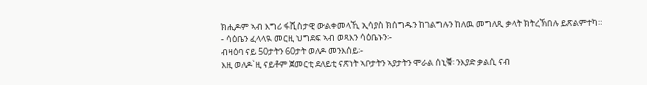ክሒዶም ኣብ እግሪ ፋሺስታዊ ውልቀመላኺ ኢሳያስ ክሰግዱን ከገልግሉን ከለዉ መግለጺ ቃላት ክትረኽበሉ ይጽልምተካ።
- ሳዕቤን ፈላላዪ መርዚ ህግደፍ ኣብ ወጻእን ሳዕቤኑን፡-
ብዛዕባ ናይ 50ታትን 60ታት ወለዶ መንእሰይ፡-
እዚ ወለዶ`ዚ ናይቶም ጀመርቲ ደለይቲ ናጽነት ኣቦታትን ኣያታትን ሞራል ሰኒቑ፡ ንእያድ ቃልሲ ናብ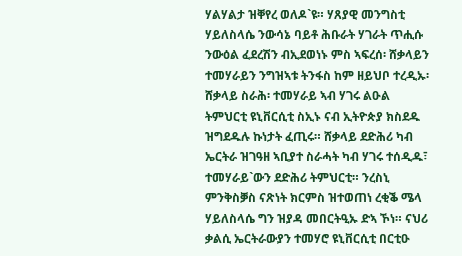ሃልሃልታ ዝቐየረ ወለዶ`ዩ። ሃጸያዊ መንግስቲ ሃይለስላሴ ንውሳኔ ባይቶ ሕቡራት ሃገራት ጥሒሱ ንውዕል ፈደረሽን ብኢደወነኑ ምስ ኣፍረሰ፡ ሸቃላይን ተመሃራይን ንግዝኣቱ ትንፋስ ከም ዘይህቦ ተረዲኡ፡ ሸቃላይ ስራሕ፡ ተመሃራይ ኣብ ሃገሩ ልዑል ትምህርቲ ዩኒቨርሲቲ ስኢኑ ናብ ኢትዮጵያ ክስደዱ ዝግደዱሉ ኩነታት ፈጢሩ። ሸቃላይ ደድሕሪ ካብ ኤርትራ ዝገዓዘ ኣቢያተ ስራሓት ካብ ሃገሩ ተሰዲዱ፣ ተመሃራይ`ውን ደድሕሪ ትምህርቲ። ንረስኒ ምንቅስቓስ ናጽነት ክርምስ ዝተወጠነ ረቂቕ ሜላ ሃይለስላሴ ግን ዝያዳ መበርትዒኡ ድኣ ኾነ። ናህሪ ቃልሲ ኤርትራውያን ተመሃሮ ዩኒቨርሲቲ በርቲዑ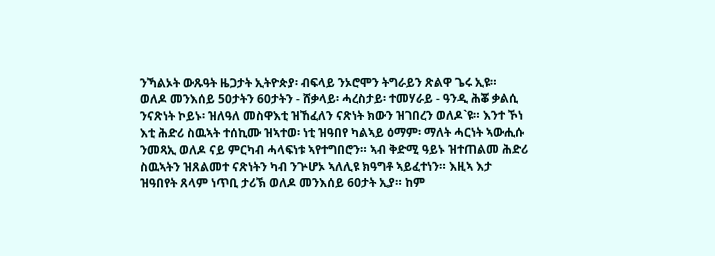ንኻልኦት ውጹዓት ዜጋታት ኢትዮጵያ፡ ብፍላይ ንኦሮሞን ትግራይን ጽልዋ ጌሩ ኢዩ።
ወለዶ መንእሰይ 50ታትን 60ታትን - ሸቃላይ፡ ሓረስታይ፡ ተመሃራይ - ዓንዲ ሕቖ ቃልሲ ንናጽነት ኮይኑ፡ ዝለዓለ መስዋእቲ ዝኸፈለን ናጽነት ክውን ዝገበረን ወለዶ`ዩ። እንተ ኾነ እቲ ሕድሪ ስዉኣት ተሰኪሙ ዝኣተወ፡ ነቲ ዝዓበየ ካልኣይ ዕማም፡ ማለት ሓርነት ኣውሒሱ ንመጻኢ ወለዶ ናይ ምርካብ ሓላፍነቱ ኣየተግበሮን። ኣብ ቅድሚ ዓይኑ ዝተጠልመ ሕድሪ ስዉኣትን ዝጸልመተ ናጽነትን ካብ ንጕሆኦ ኣለሊዩ ክዓግቶ ኣይፈተነን። እዚኣ እታ ዝዓበየት ጸላም ነጥቢ ታሪኽ ወለዶ መንእሰይ 60ታት ኢያ። ከም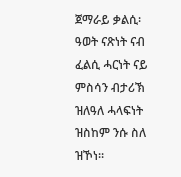ጀማራይ ቃልሲ፡ ዓወት ናጽነት ናብ ፈልሲ ሓርነት ናይ ምስሳን ብታሪኽ ዝለዓለ ሓላፍነት ዝስከም ንሱ ስለ ዝኾነ።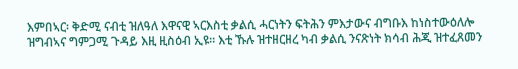እምበኣር፡ ቅድሚ ናብቲ ዝለዓለ እዋናዊ ኣርእስቲ ቃልሲ ሓርነትን ፍትሕን ምእታውና ብግቡእ ከነስተውዕለሎ ዝግብኣና ግምጋሚ ጉዳይ እዚ ዚስዕብ ኢዩ። እቲ ኹሉ ዝተዘርዘረ ካብ ቃልሲ ንናጽነት ክሳብ ሕጂ ዝተፈጸመን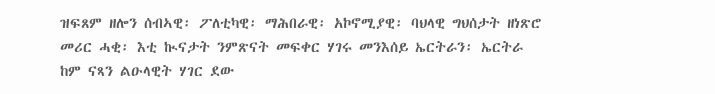ዝፍጸም ዘሎን ሰብኣዊ፡ ፖለቲካዊ፡ ማሕበራዊ፡ አኮኖሚያዊ፡ ባህላዊ ግህሰታት ዘነጽሮ መሪር ሓቂ፡ እቲ ኲናታት ንምጽናት መፍቀር ሃገሩ መንእሰይ ኤርትራን፡ ኤርትራ ከም ናጻን ልዑላዊት ሃገር ደው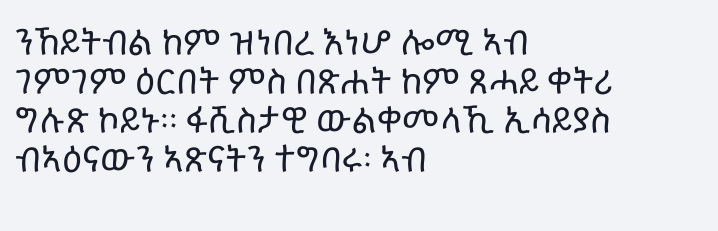ንኸይትብል ከም ዝነበረ እነሆ ሎሚ ኣብ ገምገም ዕርበት ምስ በጽሐት ከም ጸሓይ ቀትሪ ግሉጽ ኮይኑ። ፋሺስታዊ ውልቀመላኺ ኢሳይያስ ብኣዕናውን ኣጽናትን ተግባሩ፡ ኣብ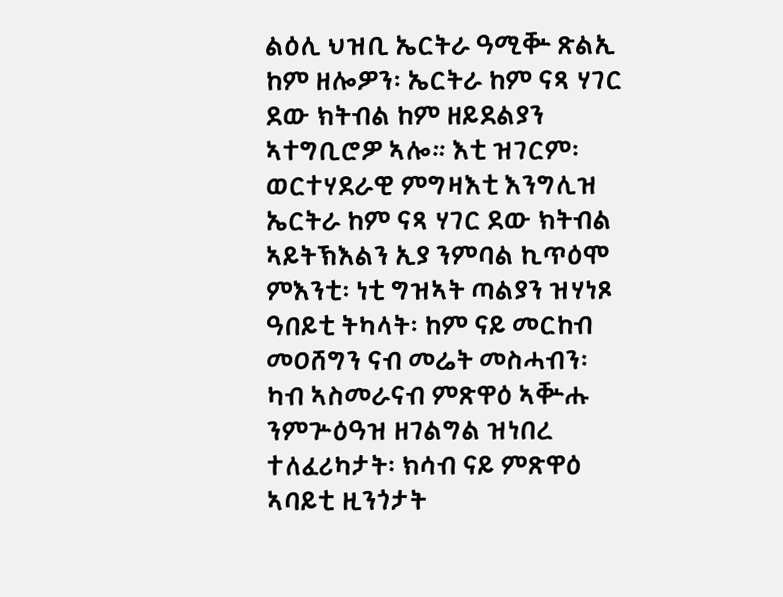ልዕሊ ህዝቢ ኤርትራ ዓሚቝ ጽልኢ ከም ዘሎዎን፡ ኤርትራ ከም ናጻ ሃገር ደው ክትብል ከም ዘይደልያን ኣተግቢሮዎ ኣሎ። እቲ ዝገርም፡ ወርተሃደራዊ ምግዛእቲ እንግሊዝ ኤርትራ ከም ናጻ ሃገር ደው ክትብል ኣይትኽእልን ኢያ ንምባል ኪጥዕሞ ምእንቲ፡ ነቲ ግዝኣት ጣልያን ዝሃነጾ ዓበይቲ ትካላት፡ ከም ናይ መርከብ መዐሸግን ናብ መሬት መስሓብን፡ ካብ ኣስመራናብ ምጽዋዕ ኣቝሑ ንምጕዕዓዝ ዘገልግል ዝነበረ ተለፈሪካታት፡ ክሳብ ናይ ምጽዋዕ ኣባይቲ ዚንጎታት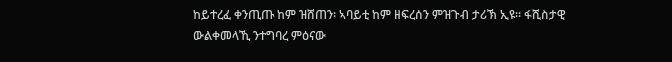ከይተረፈ ቀንጢጡ ከም ዝሸጠን፡ ኣባይቲ ከም ዘፍረሰን ምዝጉብ ታሪኽ ኢዩ። ፋሺስታዊ ውልቀመላኺ ንተግባረ ምዕናው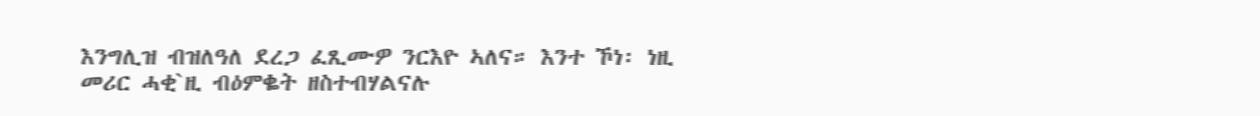እንግሊዝ ብዝለዓለ ደረጋ ፈጺሙዎ ንርእዮ ኣለና። እንተ ኾነ፡ ነዚ መሪር ሓቂ`ዚ ብዕምቈት ዘስተብሃልናሉ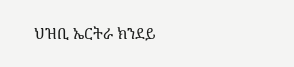ህዝቢ ኤርትራ ክንደይ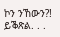ኮን ንኸውን?!
ይቕጽል. . .